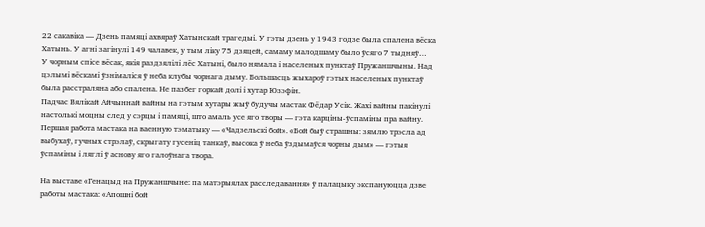22 сакавіка — Дзень памяці ахвяраў Хатынскай трагедыі. У гэты дзень у 1943 годзе была спалена вёска Хатынь. У агні загінулі 149 чалавек, у тым ліку 75 дзяцей, самаму малодшаму было ўсяго 7 тыдняў…
У чорным спісе вёсак, якія раздзялілі лёс Хатыні, было нямала і населеных пунктаў Пружаншчыны. Над цэлымі вёскамі ўзнімаліся ў неба клубы чорнага дыму. Большасць жыхароў гэтых населеных пунктаў была расстраляна або спалена. Не пазбег горкай долі і хутар Юзэфін.
Падчас Вялікай Айчыннай вайны на гэтым хутары жыў будучы мастак Фёдар Усік. Жахі вайны пакінулі настолькі моцны след у сэрцы і памяці, што амаль усе яго творы — гэта карціны-ўспаміны пра вайну.
Першая работа мастака на ваенную тэматыку — «Чадзельскі бой». «Бой быў страшны: зямлю трэсла ад выбухаў, гучных стрэлаў, скрыгату гусеніц танкаў, высока ў неба ўздымаўся чорны дым» — гэтыя ўспаміны і ляглі ў аснову яго галоўнага твора.

На выставе «Генацыд на Пружаншчыне: па матэрыялах расследавання» ў палацыку экспануюцца дзве работы мастака: «Апошні бой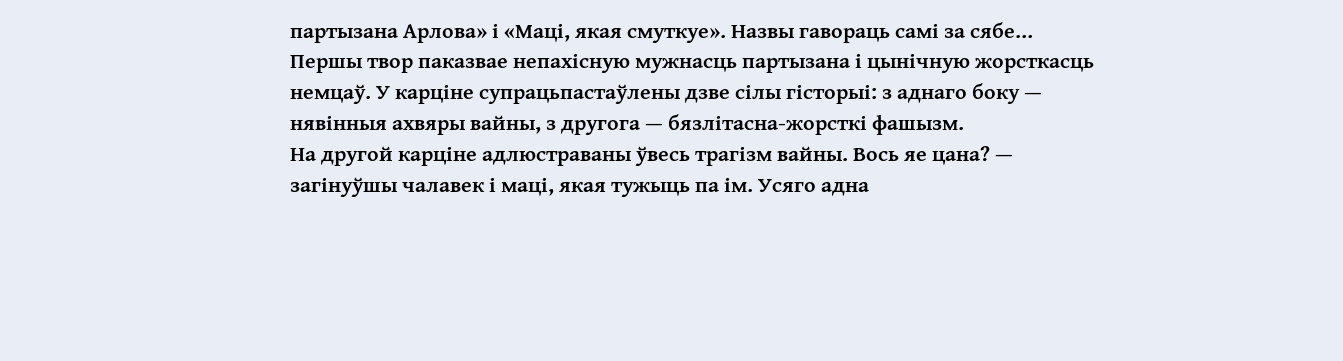партызана Арлова» і «Маці, якая смуткуе». Назвы гавораць самі за сябе…
Першы твор паказвае непахісную мужнасць партызана і цынічную жорсткасць немцаў. У карціне супрацьпастаўлены дзве сілы гісторыі: з аднаго боку — нявінныя ахвяры вайны, з другога — бязлітасна-жорсткі фашызм.
На другой карціне адлюстраваны ўвесь трагізм вайны. Вось яе цана? — загінуўшы чалавек і маці, якая тужыць па ім. Усяго адна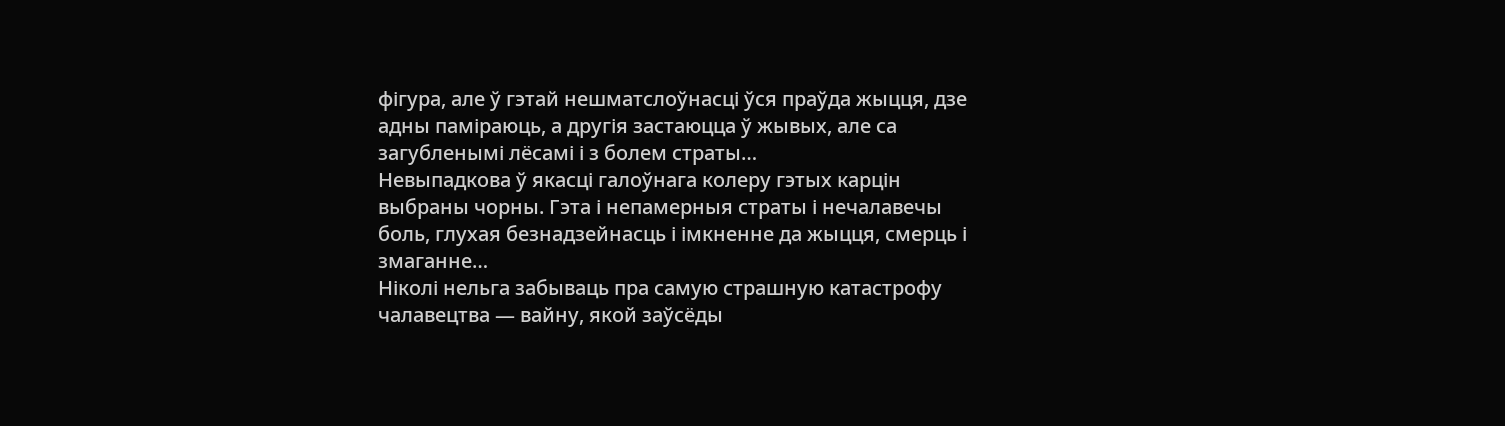фігура, але ў гэтай нешматслоўнасці ўся праўда жыцця, дзе адны паміраюць, а другія застаюцца ў жывых, але са загубленымі лёсамі і з болем страты…
Невыпадкова ў якасці галоўнага колеру гэтых карцін выбраны чорны. Гэта і непамерныя страты і нечалавечы боль, глухая безнадзейнасць і імкненне да жыцця, смерць і змаганне…
Ніколі нельга забываць пра самую страшную катастрофу чалавецтва — вайну, якой заўсёды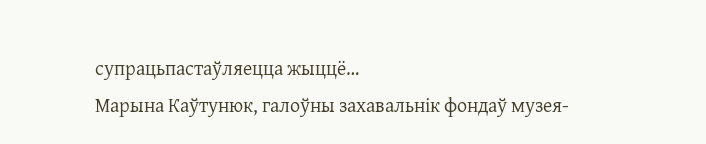супрацьпастаўляецца жыццё…
Марына Каўтунюк, галоўны захавальнік фондаў музея-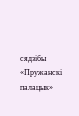сядзібы «Пружанскі палацык»